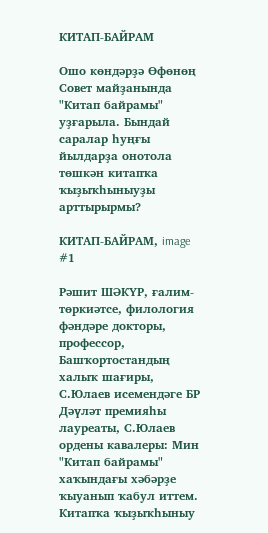КИТАП-БАЙРАМ

Ошо көндәрҙә Өфөнөң Совет майҙанында "Китап байрамы" уҙғарыла. Бындай саралар һуңғы йылдарҙа онотола төшкән китапҡа ҡыҙыҡһыныуҙы арттырырмы?

КИТАП-БАЙРАМ, image #1

Рәшит ШӘКҮР, ғалим-төркиәтсе, филология фәндәре докторы, профессор, Башҡортостандың халыҡ шағиры, С.Юлаев исемендәге БР Дәүләт премияһы лауреаты, С.Юлаев ордены кавалеры: Мин "Китап байрамы" хаҡындағы хәбәрҙе ҡыуанып ҡабул иттем. Китапҡа ҡыҙыҡһыныу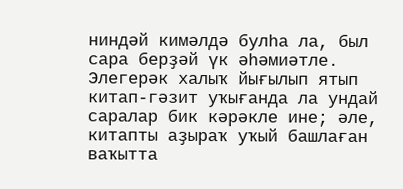ниндәй кимәлдә булһа ла, был сара берҙәй үк әһәмиәтле. Элегерәк халыҡ йығылып ятып китап-гәзит уҡығанда ла ундай саралар бик кәрәкле ине; әле, китапты аҙыраҡ уҡый башлаған ваҡытта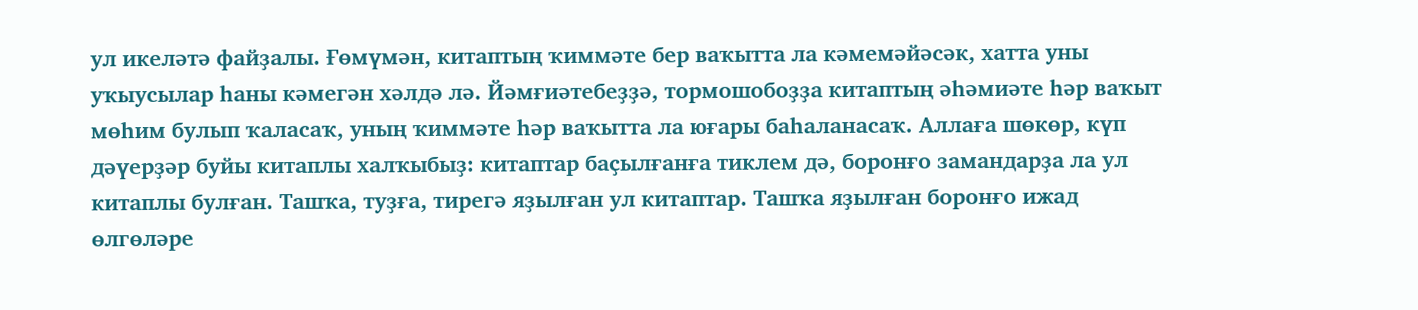ул икеләтә файҙалы. Ғөмүмән, китаптың ҡиммәте бер ваҡытта ла кәмемәйәсәк, хатта уны уҡыусылар һаны кәмегән хәлдә лә. Йәмғиәтебеҙҙә, тормошобоҙҙа китаптың әһәмиәте һәр ваҡыт мөһим булып ҡаласаҡ, уның ҡиммәте һәр ваҡытта ла юғары баһаланасаҡ. Аллаға шөкөр, күп дәүерҙәр буйы китаплы халҡыбыҙ: китаптар баҫылғанға тиклем дә, боронғо замандарҙа ла ул китаплы булған. Ташҡа, туҙға, тирегә яҙылған ул китаптар. Ташҡа яҙылған боронғо ижад өлгөләре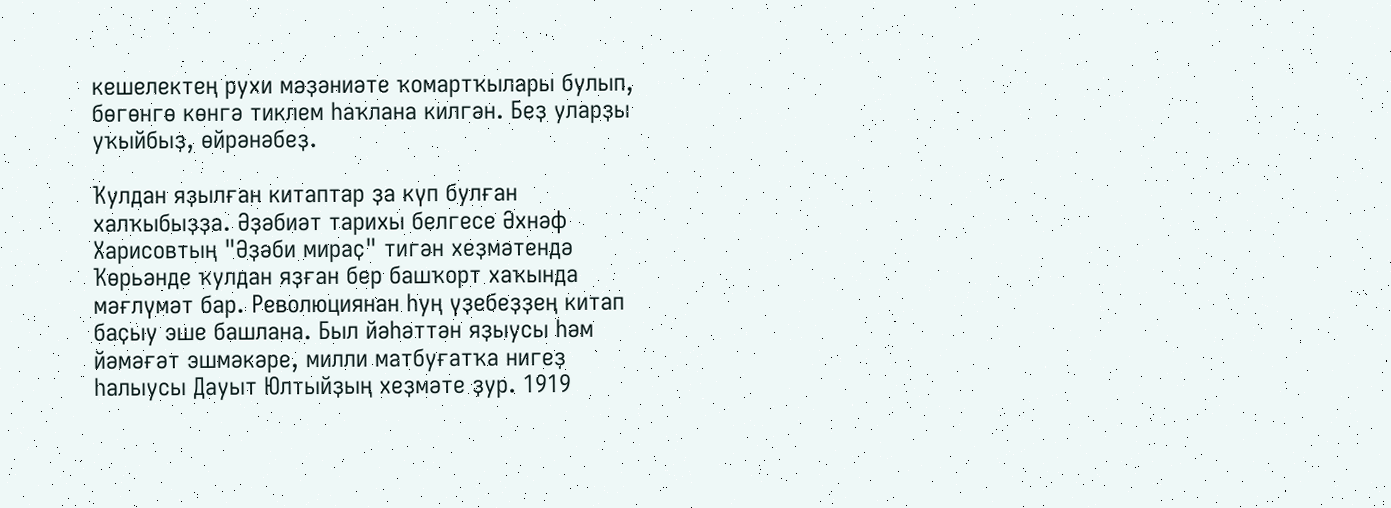кешелектең рухи мәҙәниәте ҡомартҡылары булып, бөгөнгө көнгә тиклем һаҡлана килгән. Беҙ уларҙы уҡыйбыҙ, өйрәнәбеҙ.

Ҡулдан яҙылған китаптар ҙа күп булған халҡыбыҙҙа. Әҙәбиәт тарихы белгесе Әхнәф Харисовтың "Әҙәби мираҫ" тигән хеҙмәтендә Ҡөрьәнде ҡулдан яҙған бер башҡорт хаҡында мәғлүмәт бар. Революциянан һуң үҙебеҙҙең китап баҫыу эше башлана. Был йәһәттән яҙыусы һәм йәмәғәт эшмәкәре, милли матбуғатҡа нигеҙ һалыусы Дауыт Юлтыйҙың хеҙмәте ҙур. 1919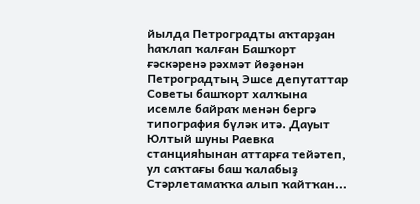йылда Петроградты аҡтарҙан һаҡлап ҡалған Башҡорт ғәскәренә рәхмәт йөҙөнән Петроградтың Эшсе депутаттар Советы башҡорт халҡына исемле байраҡ менән бергә типография бүләк итә. Дауыт Юлтый шуны Раевка станцияһынан аттарға тейәтеп, ул саҡтағы баш ҡалабыҙ Стәрлетамаҡҡа алып ҡайтҡан...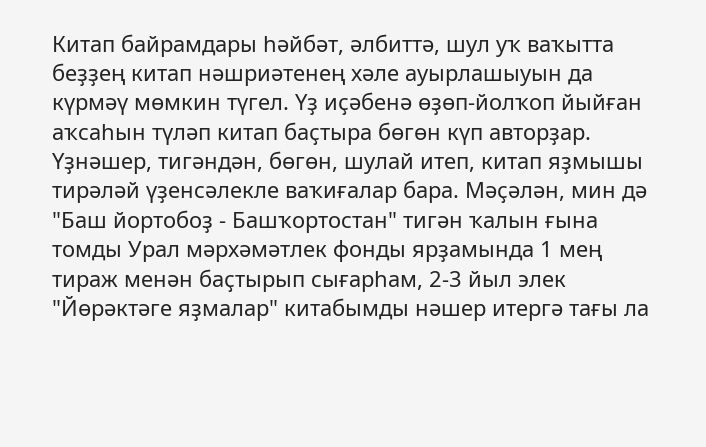Китап байрамдары һәйбәт, әлбиттә, шул уҡ ваҡытта беҙҙең китап нәшриәтенең хәле ауырлашыуын да күрмәү мөмкин түгел. Үҙ иҫәбенә өҙөп-йолҡоп йыйған аҡсаһын түләп китап баҫтыра бөгөн күп авторҙар. Үҙнәшер, тигәндән, бөгөн, шулай итеп, китап яҙмышы тирәләй үҙенсәлекле ваҡиғалар бара. Мәҫәлән, мин дә "Баш йортобоҙ - Башҡортостан" тигән ҡалын ғына томды Урал мәрхәмәтлек фонды ярҙамында 1 мең тираж менән баҫтырып сығарһам, 2-3 йыл элек "Йөрәктәге яҙмалар" китабымды нәшер итергә тағы ла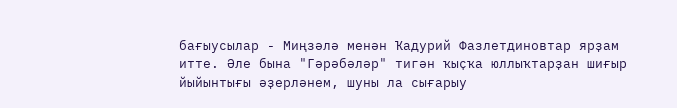бағыусылар - Миңзәлә менән Ҡадурий Фазлетдиновтар ярҙам итте. Әле бына "Гәрәбәләр" тигән ҡыҫҡа юллыҡтарҙан шиғыр йыйынтығы әҙерләнем, шуны ла сығарыу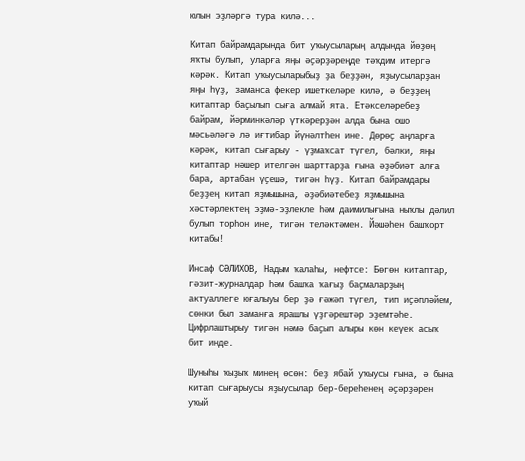юлын эҙләргә тура килә...

Китап байрамдарында бит уҡыусыларың алдында йөҙөң яҡты булып, уларға яңы әҫәрҙәреңде тәҡдим итергә кәрәк. Китап уҡыусыларыбыҙ ҙа беҙҙән, яҙыусыларҙан яңы һүҙ, заманса фекер ишеткеләре килә, ә беҙҙең китаптар баҫылып сыға алмай ята. Етәкселәребеҙ байрам, йәрминкәләр үткәрерҙән алда бына ошо мәсьәләгә лә иғтибар йүнәлтһен ине. Дөрөҫ аңларға кәрәк, китап сығарыу - үҙмаҡсат түгел, бәлки, яңы китаптар нәшер ителгән шарттарҙа ғына әҙәбиәт алға бара, артабан үҫешә, тигән һүҙ. Китап байрамдары беҙҙең китап яҙмышына, әҙәбиәтебеҙ яҙмышына хәстәрлектең эҙмә-эҙлекле һәм даимилығына ныҡлы дәлил булып торһон ине, тигән теләктәмен. Йәшәһен башҡорт китабы!

Инсаф СӘЛИХОВ, Надым ҡалаһы, нефтсе: Бөгөн китаптар, гәзит-журналдар һәм башҡа ҡағыҙ баҫмаларҙың актуаллеге юғалыуы бер ҙә ғәжәп түгел, тип иҫәпләйем, сөнки был заманға ярашлы үҙгәрештәр эҙемтәһе. Цифрлаштырыу тигән нәмә баҫып алыры көн кеүек асыҡ бит инде.

Шуныһы ҡыҙыҡ минең өсөн: беҙ ябай уҡыусы ғына, ә бына китап сығарыусы яҙыусылар бер-береһенең әҫәрҙәрен уҡый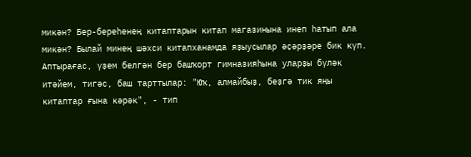микән? Бер-береһенең китаптарын китап магазинына инеп һатып ала микән? Былай минең шәхси китапханамда яҙыусылар әҫәрҙәре бик күп. Аптырағас, үҙем белгән бер башҡорт гимназияһына уларҙы бүләк итәйем, тигәс, баш тарттылар: "Юҡ, алмайбыҙ, беҙгә тик яңы китаптар ғына кәрәк", - тип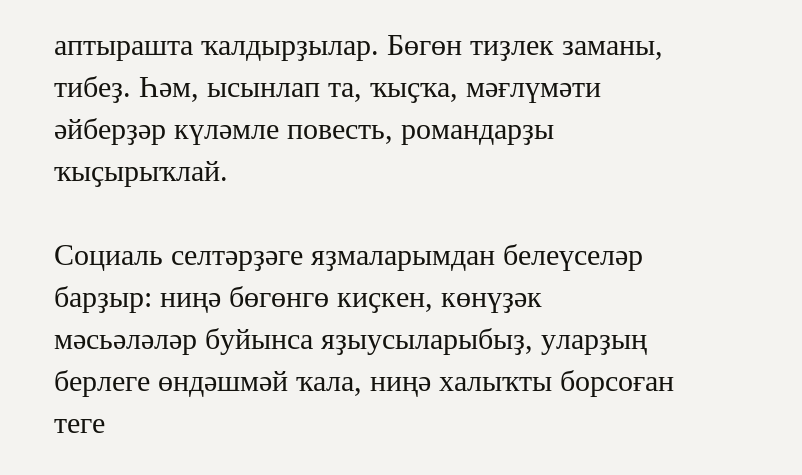аптырашта ҡалдырҙылар. Бөгөн тиҙлек заманы, тибеҙ. Һәм, ысынлап та, ҡыҫҡа, мәғлүмәти әйберҙәр күләмле повесть, романдарҙы ҡыҫырыҡлай.

Социаль селтәрҙәге яҙмаларымдан белеүселәр барҙыр: ниңә бөгөнгө киҫкен, көнүҙәк мәсьәләләр буйынса яҙыусыларыбыҙ, уларҙың берлеге өндәшмәй ҡала, ниңә халыҡты борсоған теге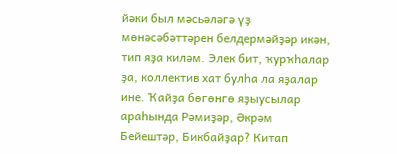йәки был мәсьәләгә үҙ мөнәсәбәттәрен белдермәйҙәр икән, тип яҙа киләм. Элек бит, ҡурҡһалар ҙа, коллектив хат булһа ла яҙалар ине. Ҡайҙа бөгөнгө яҙыусылар араһында Рәмиҙәр, Әкрәм Бейештәр, Бикбайҙар? Китап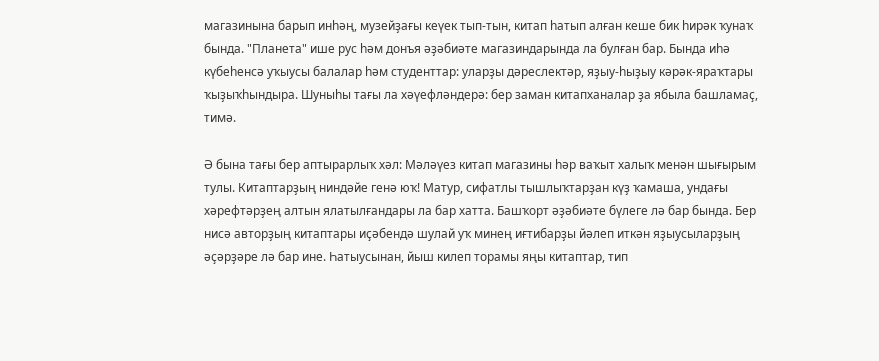магазинына барып инһәң, музейҙағы кеүек тып-тын, китап һатып алған кеше бик һирәк ҡунаҡ бында. "Планета" ише рус һәм донъя әҙәбиәте магазиндарында ла булған бар. Бында иһә күбеһенсә уҡыусы балалар һәм студенттар: уларҙы дәреслектәр, яҙыу-һыҙыу кәрәк-яраҡтары ҡыҙыҡһындыра. Шуныһы тағы ла хәүефләндерә: бер заман китапханалар ҙа ябыла башламаҫ, тимә.

Ә бына тағы бер аптырарлыҡ хәл: Мәләүез китап магазины һәр ваҡыт халыҡ менән шығырым тулы. Китаптарҙың ниндәйе генә юҡ! Матур, сифатлы тышлыҡтарҙан күҙ ҡамаша, ундағы хәрефтәрҙең алтын ялатылғандары ла бар хатта. Башҡорт әҙәбиәте бүлеге лә бар бында. Бер нисә авторҙың китаптары иҫәбендә шулай уҡ минең иғтибарҙы йәлеп иткән яҙыусыларҙың әҫәрҙәре лә бар ине. Һатыусынан, йыш килеп торамы яңы китаптар, тип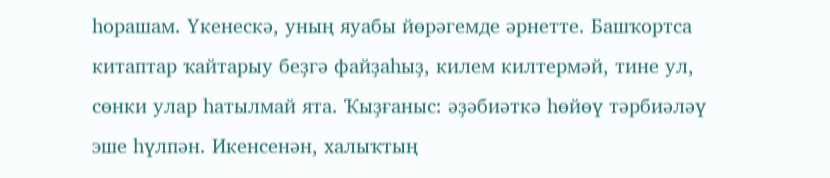һорашам. Үкенескә, уның яуабы йөрәгемде әрнетте. Башҡортса китаптар ҡайтарыу беҙгә файҙаһыҙ, килем килтермәй, тине ул, сөнки улар һатылмай ята. Ҡыҙғаныс: әҙәбиәткә һөйөү тәрбиәләү эше һүлпән. Икенсенән, халыҡтың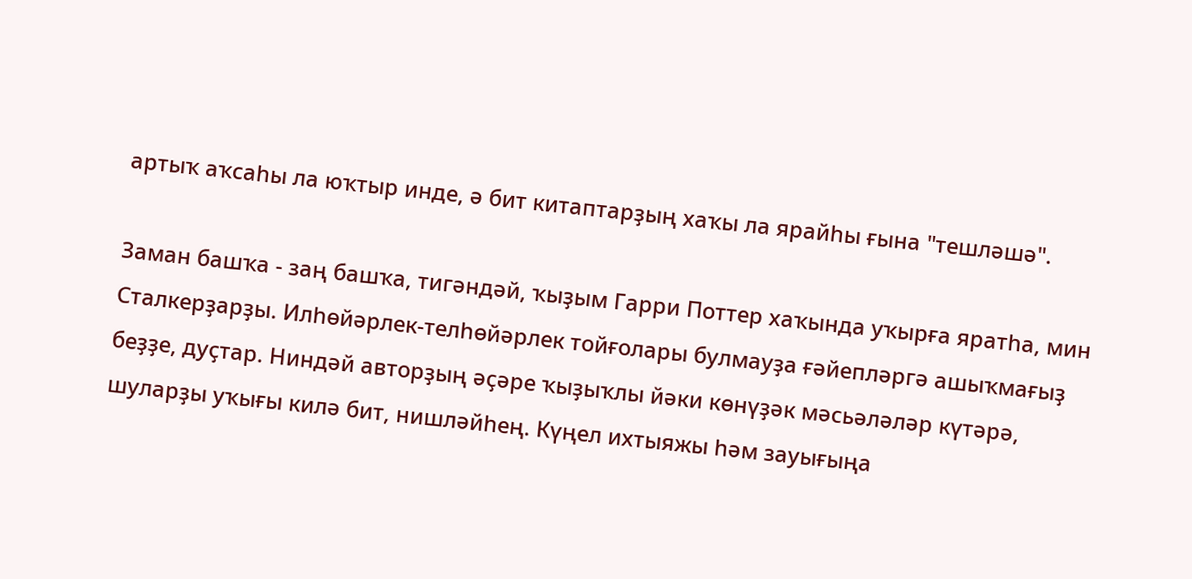артыҡ аҡсаһы ла юҡтыр инде, ә бит китаптарҙың хаҡы ла ярайһы ғына "тешләшә".

Заман башҡа - заң башҡа, тигәндәй, ҡыҙым Гарри Поттер хаҡында уҡырға яратһа, мин Сталкерҙарҙы. Илһөйәрлек-телһөйәрлек тойғолары булмауҙа ғәйепләргә ашыҡмағыҙ беҙҙе, дуҫтар. Ниндәй авторҙың әҫәре ҡыҙыҡлы йәки көнүҙәк мәсьәләләр күтәрә, шуларҙы уҡығы килә бит, нишләйһең. Күңел ихтыяжы һәм зауығыңа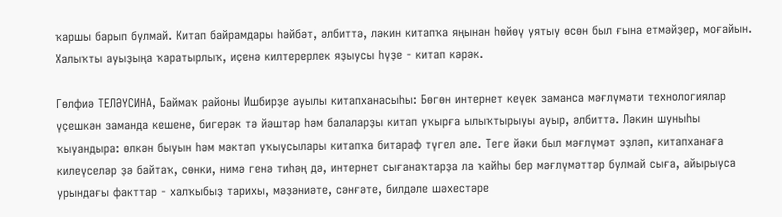ҡаршы барып булмай. Китап байрамдары һәйбәт, әлбиттә, ләкин китапҡа яңынан һөйөү уятыу өсөн был ғына етмәйҙер, моғайын. Халыҡты ауыҙыңа ҡаратырлыҡ, иҫенә килтерерлек яҙыусы һүҙе - китап кәрәк.

Гөлфиә ТЕЛӘҮСИНА, Баймаҡ районы Ишбирҙе ауылы китапханасыһы: Бөгөн интернет кеүек заманса мәғлүмәти технологиялар үҫешкән заманда кешене, бигерәк тә йәштәр һәм балаларҙы китап уҡырға ылыҡтырыуы ауыр, әлбиттә. Ләкин шуныһы ҡыуандыра: өлкән быуын һәм мәктәп уҡыусылары китапҡа битараф түгел әле. Теге йәки был мәғлүмәт эҙләп, китапханаға килеүселәр ҙә байтаҡ, сөнки, нимә генә тиһәң дә, интернет сығанаҡтарҙа ла ҡайһы бер мәғлүмәттәр булмай сыға, айырыуса урындағы факттар - халҡыбыҙ тарихы, мәҙәниәте, сәнғәте, билдәле шәхестәре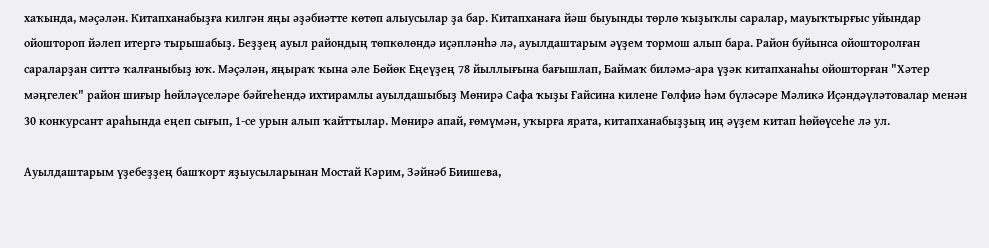хаҡында, мәҫәлән. Китапханабыҙға килгән яңы әҙәбиәтте көтөп алыусылар ҙа бар. Китапханаға йәш быуынды төрлө ҡыҙыҡлы саралар, мауыҡтырғыс уйындар ойоштороп йәлеп итергә тырышабыҙ. Беҙҙең ауыл райондың төпкөлөндә иҫәпләнһә лә, ауылдаштарым әүҙем тормош алып бара. Район буйынса ойошторолған сараларҙан ситтә ҡалғаныбыҙ юҡ. Мәҫәлән, яңыраҡ ҡына әле Бөйөк Еңеүҙең 78 йыллығына бағышлап, Баймаҡ биләмә-ара үҙәк китапханаһы ойошторған "Хәтер мәңгелек" район шиғыр һөйләүселәре бәйгеһендә ихтирамлы ауылдашыбыҙ Мөнирә Сафа ҡыҙы Ғайсина килене Гөлфиә һәм бүләсәре Мәликә Иҫәндәүләтовалар менән 30 конкурсант араһында еңеп сығып, 1-се урын алып ҡайттылар. Мөнирә апай, ғөмүмән, уҡырға ярата, китапханабыҙҙың иң әүҙем китап һөйөүсеһе лә ул.

Ауылдаштарым үҙебеҙҙең башҡорт яҙыусыларынан Мостай Кәрим, Зәйнәб Биишева,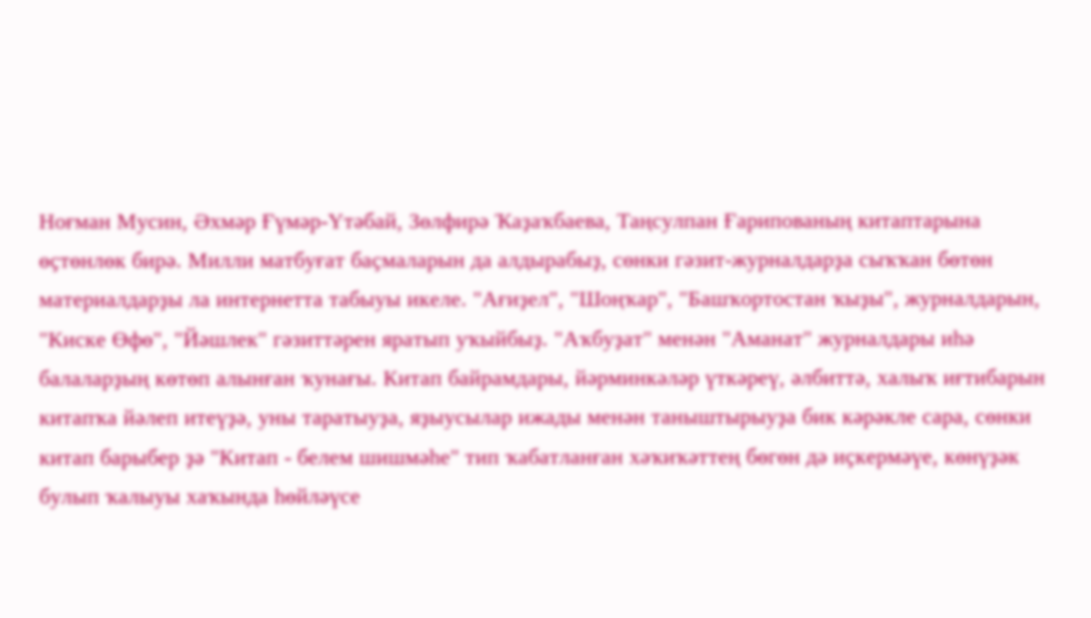Ноғман Мусин, Әхмәр Ғүмәр-Үтәбай, Зөлфирә Ҡаҙаҡбаева, Таңсулпан Ғарипованың китаптарына өҫтөнлөк бирә. Милли матбуғат баҫмаларын да алдырабыҙ, сөнки гәзит-журналдарҙа сыҡҡан бөтөн материалдарҙы ла интернетта табыуы икеле. "Ағиҙел", "Шоңҡар", "Башҡортостан ҡыҙы", журналдарын, "Киске Өфө", "Йәшлек" гәзиттәрен яратып уҡыйбыҙ. "Аҡбуҙат" менән "Аманат" журналдары иһә балаларҙың көтөп алынған ҡунағы. Китап байрамдары, йәрминкәләр үткәреү, әлбиттә, халыҡ иғтибарын китапҡа йәлеп итеүҙә, уны таратыуҙа, яҙыусылар ижады менән таныштырыуҙа бик кәрәкле сара, сөнки китап барыбер ҙә "Китап - белем шишмәһе" тип ҡабатланған хәҡиҡәттең бөгөн дә иҫкермәүе, көнүҙәк булып ҡалыуы хаҡында һөйләүсе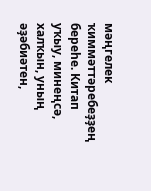мәңгелек ҡиммәттәребеҙҙең береһе. Китап уҡыу, минеңсә, халҡын, уның әҙәбиәтен,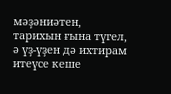мәҙәниәтен, тарихын ғына түгел, ә үҙ-үҙен дә ихтирам итеүсе кеше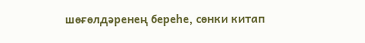шөғөлдәренең береһе, сөнки китап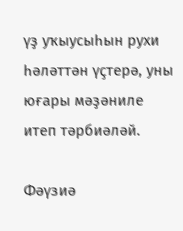үҙ уҡыусыһын рухи һәләттән үҫтерә, уны юғары мәҙәниле итеп тәрбиәләй.

Фәүзиә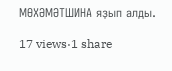МӨХӘМӘТШИНА яҙып алды.

17 views·1 share